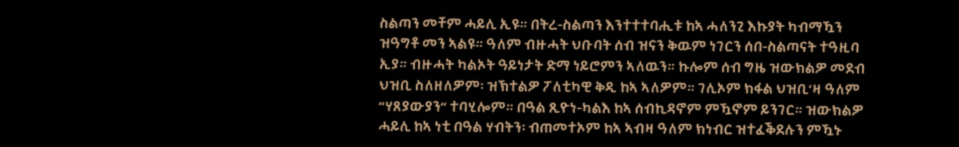ስልጣን መቸም ሓይሊ ኢዩ። በትረ-ስልጣን እንተተተባሒቱ ከኣ ሓለንጊ እኩያት ካብማዃን ዝዓግቶ መን ኣልዩ። ዓለም ብዙሓት ህቡባት ሰብ ዝናን ቅዉም ነገርን ሰበ-ስልጣናት ተዓዚባ ኢያ። ብዙሓት ካልኦት ዓይነታት ድማ ነይሮምን ኣለዉን። ኩሎም ሰብ ግዜ ዝውክልዎ መደብ ህዝቢ ስለዘለዎም፡ ዝኽተልዎ ፖለቲካዊ ቅዲ ከኣ ኣለዎም። ገሊኦም ክፋል ህዝቢ’ዛ ዓለም “ሃጸያውያን“ ተባሂሎም። በዓል ጺዮነ-ካልእ ከኣ ሰብኪዳኖም ምዃኖም ይንገር። ዝውክልዎ ሓይሊ ከኣ ነቲ በዓል ሃብትን፡ ብጠመተኦም ከኣ ኣብዛ ዓለም ክነብር ዝተፈቕደሉን ምዃኑ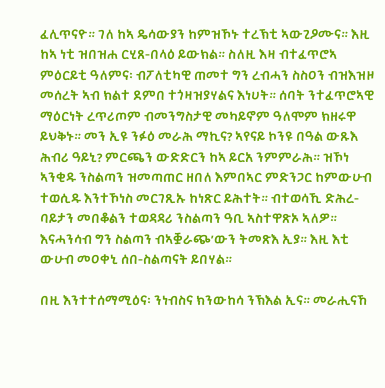ፈሊጥናዮ። ገለ ከኣ ዴሳውያን ከምዝኾኑ ተረኽቲ ኣውጊዖሙና። እዚ ከኣ ነቲ ዝበዝሐ ርሂጸ-በላዕ ይውክል። ስለዚ እዛ ብተፈጥሮኣ ምዕርይቲ ዓለምና፡ ብፖለቲካዊ ጠመተ ግን ረብሓን ስስዐን ብዝእዝዞ መሰረት ኣብ ክልተ ደምበ ተጎዛዝያሃልና እነሀት። ሰባት ንተፈጥሮኣዊ ማዕርነት ረጥሪጦም ብመንግስታዊ መካይኖም ዓለሞም ክዘሩዋ ይህቅኑ። መን ኢዩ ንፉዕ መራሕ ማኪና? ኣየናይ ኮንዩ በዓል ውጹእ ሕብሪ ዓይኒ? ምርጫን ውድድርን ከኣ ይርአ ንምምራሕ። ዝኾነ ኣንቂዱ ንስልጣን ዝመጣጠር ዘበለ እምበኣር ምድንጋር ከምውሁብ ተወሲዱ እንተኾነስ መርገጺኡ ከነጽር ይሕተት። ብተወሳኺ ድሕረ-ባይታን መበቆልን ተወዳዳሪ ንስልጣን ዓቢ ኣስተዋጽኦ ኣለዎ። እናሓንሳብ ግን ስልጣን ብኣቛራጭ’ውን ትመጽእ ኢያ። እዚ እቲ ውሁብ መዐቀኒ ሰበ-ስልጣናት ይበሃል።

በዚ እንተተሰማሚዕና፡ ንነብስና ክንውከሳ ንኽእል ኢና። መራሒናኸ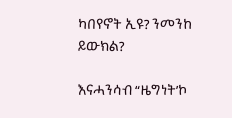ካበየኖት ኢዩ? ንመንከ ይውክል?

እናሓንሳብ “ዜግነት’ኮ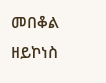መበቆል ዘይኮነስ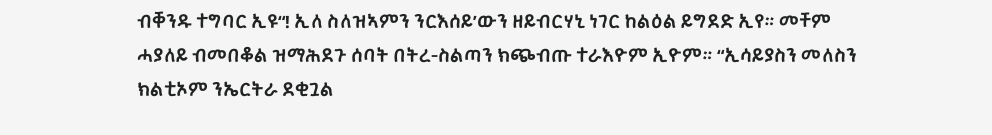ብቐንዱ ተግባር ኢዩ“! ኢለ ስለዝኣምን ንርእሰይ’ውን ዘይብርሃኒ ነገር ከልዕል ይግደድ ኢየ። መቸም ሓያለይ ብመበቆል ዝማሕደጉ ሰባት በትረ-ስልጣን ክጭብጡ ተራእዮም ኢዮም። “ኢሳይያስን መለስን ክልቲኦም ንኤርትራ ደቂጓል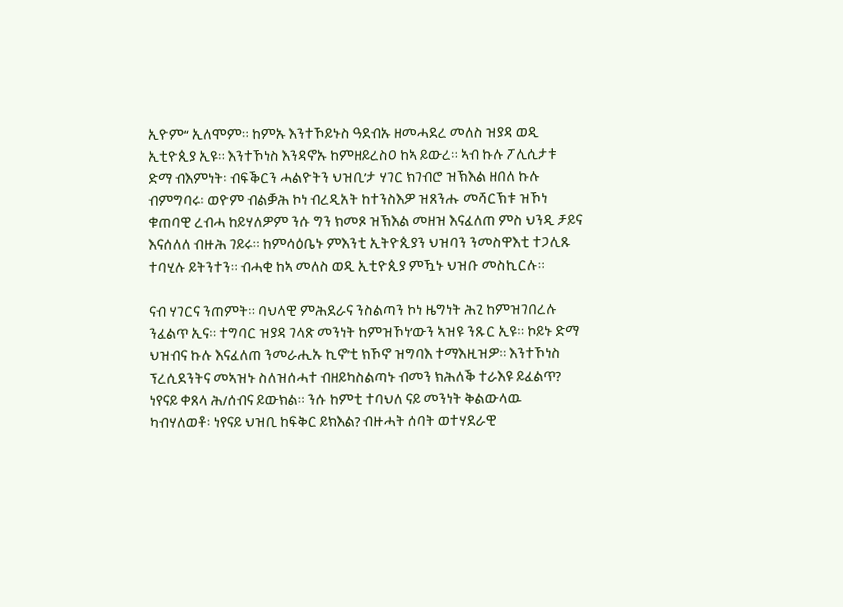ኢዮም“ ኢለሞም። ከምኡ እንተኾይኑስ ዓደብኡ ዘመሓደረ መለስ ዝያዳ ወዲ ኢቲዮጲያ ኢዩ። እንተኾነስ እንዳኖኡ ከምዘይረስዐ ከኣ ይውረ። ኣብ ኩሉ ፖሊሲታቱ ድማ ብእምነት፡ ብፍቕርን ሓልዮትን ህዝቢ’ታ ሃገር ክገብሮ ዝኽእል ዘበለ ኩሉ ብምግባሩ፡ ወዮም ብልቓሕ ኮነ ብረዲአት ከተንስእዎ ዝጸንሑ መሻርኽቱ ዝኾነ ቁጠባዊ ረብሓ ከይሃለዎም ንሱ ግን ክመጾ ዝኽእል መዘዝ እናፈለጠ ምስ ህንዲ ቻይና እናሰለለ ብዙሕ ገይሩ። ከምሳዕቤኑ ምእንቲ ኢትዮጲያን ህዝባን ንመስዋእቲ ተጋሊጹ ተባሂሉ ይትንተን። ብሓቂ ከኣ መለስ ወዲ ኢቲዮጲያ ምዃኑ ህዝቡ መስኪርሉ።

ናብ ሃገርና ንጠምት። ባህላዊ ምሕደራና ንስልጣን ኮነ ዜግነት ሕጊ ከምዝገበረሉ ንፈልጥ ኢና። ተግባር ዝያዳ ገላጽ መንነት ከምዝኾነ’ውን ኣዝዩ ንጹር ኢዩ። ኮይኑ ድማ ህዝብና ኩሉ እናፈለጠ ንመራሒኡ ኪኖ’ቲ ክኾኖ ዝግባእ ተማእዚዝዎ። እንተኾነስ ፕረሲደንትና መኣዝኑ ስለዝሰሓተ ብዘይካስልጣኑ ብመን ክሕለቕ ተራእዩ ይፈልጥ? ነየናይ ቀጸላ ሕ/ሰብና ይውክል። ንሱ ከምቲ ተባህለ ናይ መንነት ቅልውላዉ ካብሃለወቶ፡ ነየናይ ህዝቢ ከፍቅር ይክእል? ብዙሓት ሰባት ወተሃደራዊ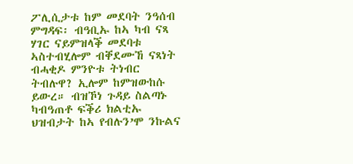ፖሊሲታቱ ከም መደባት ንዓሰብ ምግዳፍ፡ ብዓቢኡ ከኣ ካብ ናጻ ሃገር ናይምዝላቕ መደባቱ ኣስተብሂሎም ብቐደሙኸ ናጻነት ብሓቂዶ ምንዮቱ ትነብር ትብሉዋ? ኢሎም ከምዝውከሱ ይውረ። ብዝኾነ ጉዳይ ስልጣኑ ካብዓጠቶ ፍቕሪ ክልቲኡ ህዝብታት ከኣ የብሉን’ሞ ንኩልና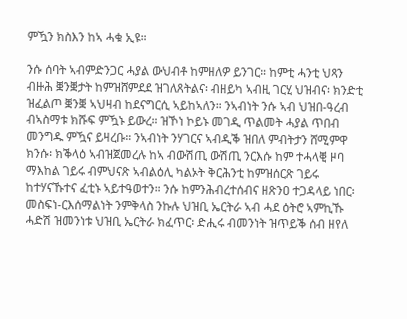ምዃን ክስእን ከኣ ሓቁ ኢዩ።

ንሱ ሰባት ኣብምድንጋር ሓያል ውህብቶ ከምዘለዎ ይንገር። ከምቲ ሓንቲ ህጻን ብዙሕ ቛንቛታት ከምዝሸምደደ ዝገለጸትልና፡ ብዘይካ ኣብዚ ገርሂ ህዝብና፡ ክንድቲ ዝፈልጦ ቛንቛ ኣህዛብ ከደናግርሲ ኣይከኣለን። ንኣብነት ንሱ ኣብ ህዝበ-ዓረብ ብኣስማቱ ክሹፍ ምዃኑ ይውረ። ዝኾነ ኮይኑ መገዲ ጥልመት ሓያል ጥበብ መንግዱ ምዃና ይዛረቡ። ንኣብነት ንሃገርና ኣብዲቕ ዝበለ ምብትታን ሸሚምዋ ክንሱ፡ ክቕላዕ ኣብዝጀመረሉ ከኣ ብውሽጢ ውሽጢ ንርእሱ ከም ተሓላቒ ዞባ ማእከል ገይሩ ብምህናጽ ኣብልዕሊ ካልኦት ቅርሕንቲ ከምዝሰርጽ ገይሩ ከተሃናኹተና ፈቲኑ ኣይተዓወተን። ንሱ ከምንሕብረተሰብና ዘጽንዐ ተጋዳላይ ነበር፡ መስፍነ-ርእሰማልነት ንምቅላስ ንኩሉ ህዝቢ ኤርትራ ኣብ ሓደ ዕትሮ ኣምኪኹ ሓድሽ ዝመንነቱ ህዝቢ ኤርትራ ክፈጥር፡ ድሒሩ ብመንነት ዝጥይቕ ሰብ ዘየለ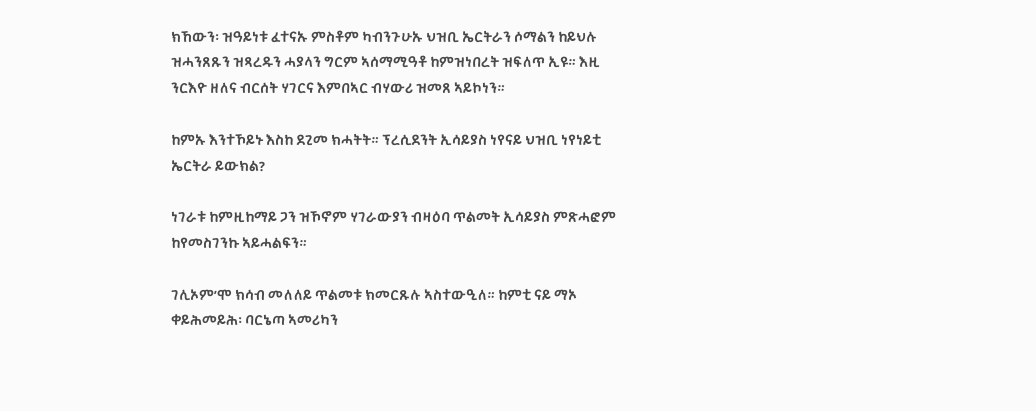ክኸውን፡ ዝዓይነቱ ፈተናኡ ምስቶም ካብንጉሁኡ ህዝቢ ኤርትራን ሶማልን ከይህሉ ዝሓንጸጹን ዝጻረዱን ሓያላን ግርም ኣሰማሚዓቶ ከምዝነበረት ዝፍለጥ ኢዩ። እዚ ንርእዮ ዘለና ብርሰት ሃገርና እምበኣር ብሃውሪ ዝመጸ ኣይኮነን።

ከምኡ እንተኾይኑ እስከ ደጊመ ክሓትት። ፕረሲደንት ኢሳይያስ ነየናይ ህዝቢ ነየነይቲ ኤርትራ ይውክል?

ነገራቱ ከምዚከማይ ጋን ዝኾኖም ሃገራውያን ብዛዕባ ጥልመት ኢሳይያስ ምጽሓፎም ከየመስገንኩ ኣይሓልፍን።

ገሊኦም’ሞ ክሳብ መለለይ ጥልመቱ ክመርጹሉ ኣስተውዒለ። ከምቲ ናይ ማኦ ቀይሕመይሕ፡ ባርኔጣ ኣመሪካን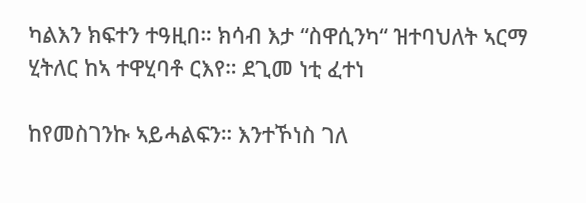ካልእን ክፍተን ተዓዚበ። ክሳብ እታ “ስዋሲንካ“ ዝተባህለት ኣርማ ሂትለር ከኣ ተዋሂባቶ ርእየ። ደጊመ ነቲ ፈተነ

ከየመስገንኩ ኣይሓልፍን። እንተኾነስ ገለ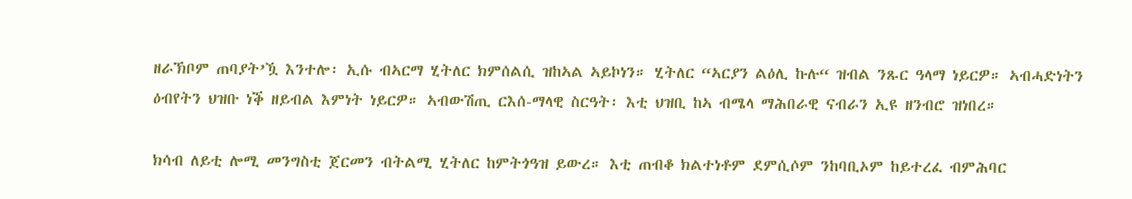ዘራኽቦም ጠባያት’ዃ እንተሎ፡ ኢሱ ብኣርማ ሂትለር ክምሰልሲ ዝከኣል ኣይኮነን። ሂትለር “ኣርያን ልዕሊ ኩሉ“ ዝብል ንጹር ዓላማ ነይርዎ። ኣብሓድነትን ዕብየትን ህዝቡ ነቕ ዘይብል እምነት ነይርዎ። ኣብውሽጢ ርእሰ-ማላዊ ስርዓት፡ እቲ ህዝቢ ከኣ ብሜላ ማሕበራዊ ናብራን ኢዩ ዘንብሮ ዝነበረ።

ክሳብ ለይቲ ሎሚ መንግስቲ ጀርመን ብትልሚ ሂትለር ከምትጎዓዝ ይውረ። እቲ ጠብቆ ክልተነቶም ደምሲሶም ንከባቢኦም ከይተረፈ ብምሕባር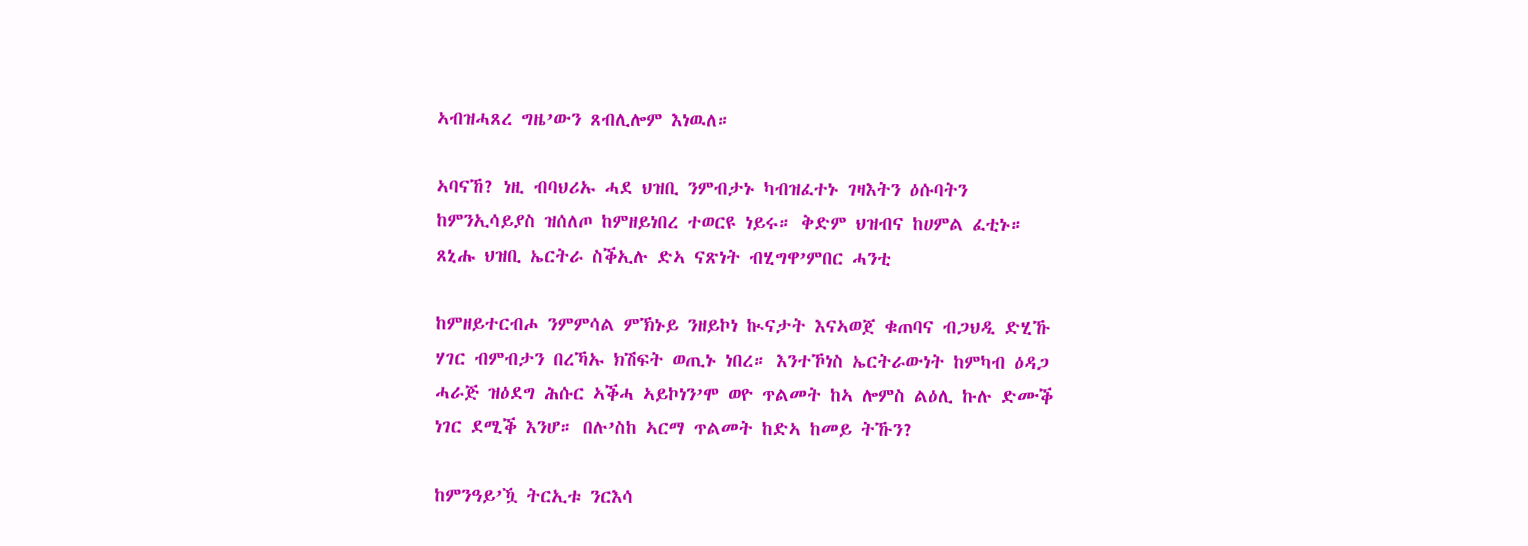ኣብዝሓጸረ ግዜ’ውን ጸብሊሎም እነዉለ።

ኣባናኸ? ነዚ ብባህሪኡ ሓደ ህዝቢ ንምብታኑ ካብዝፈተኑ ገዛእትን ዕሱባትን ከምንኢሳይያስ ዝሰለጦ ከምዘይነበረ ተወርዩ ነይሩ። ቅድም ህዝብና ከሀምል ፈቲኑ። ጸኒሑ ህዝቢ ኤርትራ ስቕኢሉ ድኣ ናጽነት ብሂግዋ’ምበር ሓንቲ

ከምዘይተርብሖ ንምምሳል ምኽኑይ ንዘይኮነ ኲናታት እናኣወጀ ቁጠባና ብጋህዲ ድሂኹ ሃገር ብምብታን በረኻኡ ክሽፍት ወጢኑ ነበረ። እንተኾነስ ኤርትራውነት ከምካብ ዕዳጋ ሓራጅ ዝዕደግ ሕሱር ኣቕሓ ኣይኮነን’ሞ ወዮ ጥልመት ከኣ ሎምስ ልዕሊ ኩሉ ድሙቕ ነገር ደሚቕ እንሆ። በሉ’ስከ ኣርማ ጥልመት ከድኣ ከመይ ትኹን?

ከምንዓይ’ዃ ትርኢቱ ንርእሳ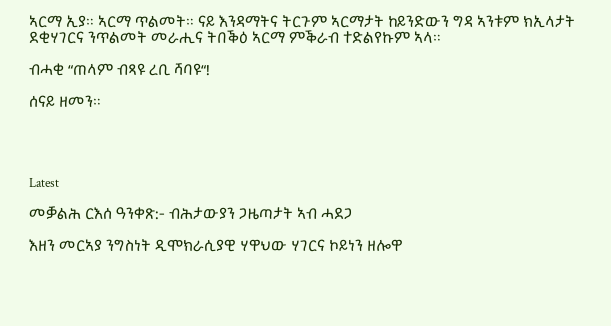ኣርማ ኢያ። ኣርማ ጥልመት። ናይ እንዳማትና ትርጉም ኣርማታት ከይንድውን ግዳ ኣንቱም ክኢላታት ደቂሃገርና ንጥልመት መራሒና ትበቕዕ ኣርማ ምቕራብ ተድልየኩም ኣላ።

ብሓቂ “ጠላም ብጻዩ ረቢ ሻባዩ“!

ሰናይ ዘመን።




Latest

መቓልሕ ርእሰ ዓንቀጽ:- ብሕታውያን ጋዜጣታት ኣብ ሓደጋ

እዘን መርኣያ ንግስነት ዲሞክራሲያዊ ሃዋህው ሃገርና ኮይነን ዘሎዋ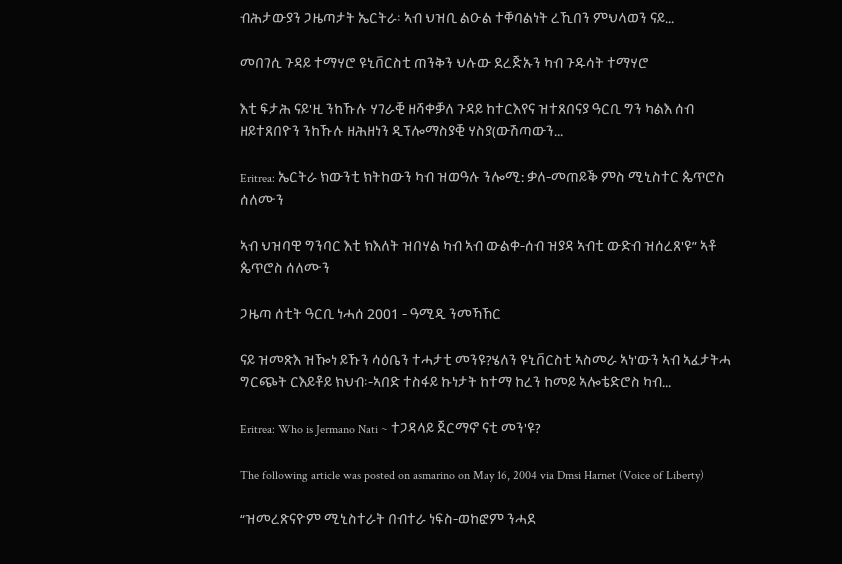ብሕታውያን ጋዜጣታት ኤርትራ፡ ኣብ ህዝቢ ልዑል ተቐባልነት ረኺበን ምህላወን ናይ...

መበገሲ ጉዳይ ተማሃሮ ዩኒቨርስቲ ጠንቅን ህሉው ደረጅኡን ካብ ጉዱሳት ተማሃሮ

እቲ ፍታሕ ናይ'ዚ ንከኹሉ ሃገራቒ ዘሻቀቓለ ጉዳይ ከተርእየና ዝተጸበናያ ዓርቢ ግን ካልእ ሰብ ዘይተጸበዮን ንከኹሉ ዘሕዘነን ዲፕሎማስያቒ ሃስያ(ውሽጣውን...

Eritrea: ኤርትራ ክውንቲ ክትከውን ካብ ዝወዓሉ ንሎሚ: ቃለ-መጠይቕ ምስ ሚኒስተር ጴጥሮስ ሰለሙን

ኣብ ህዝባዊ ግንባር እቲ ክእለት ዝበሃል ካብ ኣብ ውልቀ-ሰብ ዝያዳ ኣብቲ ውድብ ዝሰረጸ'ዩ” ኣቶ ጴጥሮስ ሰለሙን

ጋዜጣ ሰቲት ዓርቢ ነሓሰ 2001 - ዓሚዲ ንመኻኸር

ናይ ዝመጽእ ዝዀነ ይኹን ሳዕቤን ተሓታቲ መንዩ?ሄለን ዩኒቨርስቲ ኣስመራ ኣነ'ውን ኣብ ኣፈታትሓ ግርጭት ርእይቶይ ክህብ፡-ኣበድ ተስፋይ ኩነታት ከተማ ከረን ከመይ ኣሎቴድሮስ ካብ...

Eritrea: Who is Jermano Nati ~ ተጋዳላይ ጀርማኖ ናቲ መን'ዩ?

The following article was posted on asmarino on May 16, 2004 via Dmsi Harnet (Voice of Liberty)

“ዝመረጽናዮም ሚኒስተራት በብተራ ነፍስ-ወከፎም ንሓደ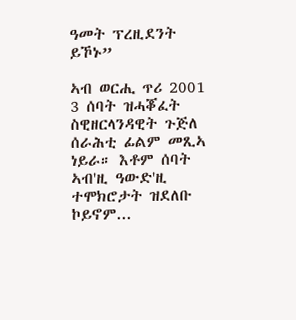ዓመት ፕረዚደንት ይኾኑ”

ኣብ ወርሒ ጥሪ 2001 3 ሰባት ዝሓቖፈት ስዊዘርላንዳዊት ጉጅለ ሰራሕቲ ፊልም መጺኣ ነይራ። እቶም ሰባት ኣብ'ዚ ዓውድ'ዚ ተሞክሮታት ዝደለቡ ኮይኖም...